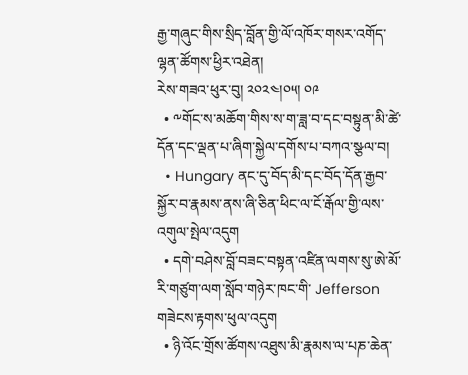རྒྱ་གཞུང་གིས་སྲིད་བློན་གྱི་ལོ་འཁོར་གསར་འགོད་ལྷན་ཚོགས་ཕྱིར་འཐེན།
རེས་གཟའ་ཕུར་བུ། ༢༠༢༤།༠༥། ༠༩
  • ༸གོང་ས་མཆོག་གིས་ས་ག་ཟླ་བ་དང་བསྟུན་མི་ཚེ་དོན་དང་ལྡན་པ་ཞིག་སྐྱེལ་དགོས་པ་བཀའ་སྩལ་བ།
  • Hungary ནང་དུ་བོད་མི་དང་བོད་དོན་རྒྱབ་སྐྱོར་བ་རྣམས་ནས་ཞི་ཅིན་ཕིང་ལ་ངོ་རྒོལ་གྱི་ལས་འགུལ་སྤེལ་འདུག
  • དགེ་བཤེས་བློ་བཟང་བསྟན་འཛིན་ལགས་སུ་ཨེ་མོ་རི་གཙུག་ལག་སློབ་གཉེར་ཁང་གི་ Jefferson གཟེངས་རྟགས་ཕུལ་འདུག
  • ཉི་འོང་གྲོས་ཚོགས་འཐུས་མི་རྣམས་ལ་པཎ་ཆེན་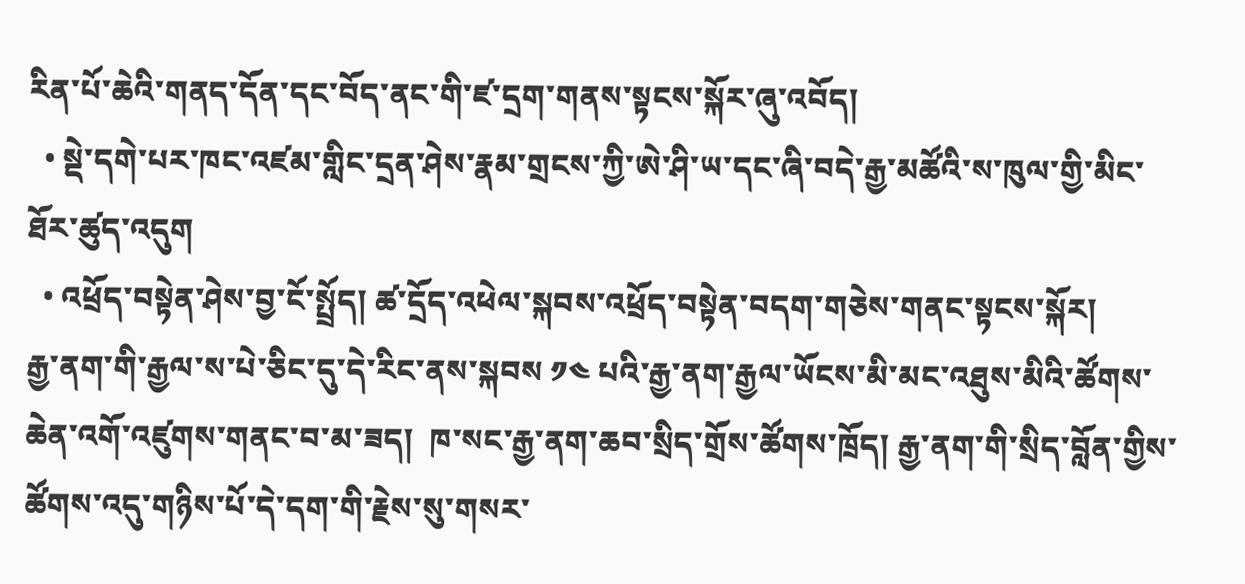རིན་པོ་ཆེའི་གནད་དོན་དང་བོད་ནང་གི་ཛ་དྲག་གནས་སྟངས་སྐོར་ཞུ་འབོད།
  • སྡེ་དགེ་པར་ཁང་འཛམ་གླིང་དྲན་ཤེས་རྣམ་གྲངས་ཀྱི་ཨེ་ཤི་ཡ་དང་ཞི་བདེ་རྒྱ་མཚོའི་ས་ཁུལ་གྱི་མིང་ཐོར་ཚུད་འདུག
  • འཕྲོད་བསྟེན་ཤེས་བྱ་ངོ་སྤྲོད། ཚ་དྲོད་འཕེལ་སྐབས་འཕྲོད་བསྟེན་བདག་གཅེས་གནང་སྟངས་སྐོར།
རྒྱ་ནག་གི་རྒྱལ་ས་པེ་ཅིང་དུ་དེ་རིང་ནས་སྐབས ༡༤ པའི་རྒྱ་ནག་རྒྱལ་ཡོངས་མི་མང་འཐུས་མིའི་ཚོགས་ཆེན་འགོ་འཛུགས་གནང་བ་མ་ཟད།  ཁ་སང་རྒྱ་ནག་ཆབ་སྲིད་གྲོས་ཚོགས་ཁྲོད། རྒྱ་ནག་གི་སྲིད་བློན་གྱིས་ཚོགས་འདུ་གཉིས་པོ་དེ་དག་གི་རྗེས་སུ་གསར་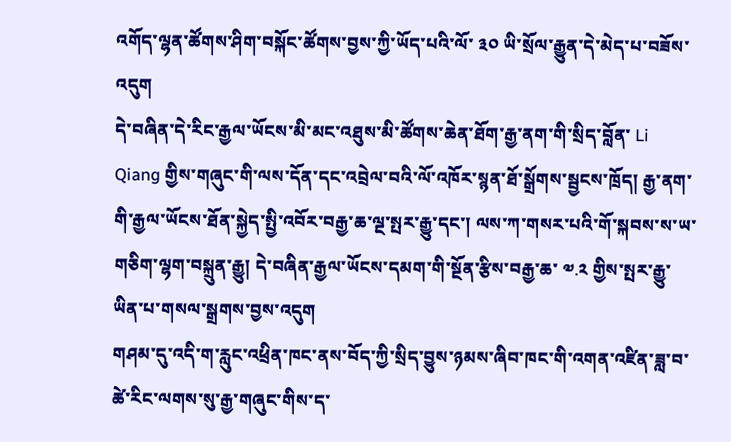འགོད་ལྷན་ཚོགས་ཤིག་བསྐོང་ཚོགས་བྱས་ཀྱི་ཡོད་པའི་ལོ་ ༣༠ ཡི་སྲོལ་རྒྱུན་དེ་མེད་པ་བཟོས་འདུག
དེ་བཞིན་དེ་རིང་རྒྱལ་ཡོངས་མི་མང་འཐུས་མི་ཚོགས་ཆེན་ཐོག་རྒྱ་ནག་གི་སྲིད་བློན་ Li Qiang གྱིས་གཞུང་གི་ལས་དོན་དང་འབྲེལ་བའི་ལོ་འཁོར་སྙན་ཐོ་སྒྲོགས་སྦྱངས་ཁྲོད། རྒྱ་ནག་གི་རྒྱལ་ཡོངས་ཐོན་སྐྱེད་སྤྱི་འབོར་བརྒྱ་ཆ་ལྔ་སྤར་རྒྱུ་དང་། ལས་ཀ་གསར་པའི་གོ་སྐབས་ས་ཡ་གཅིག་ལྷག་བསྐྲུན་རྒྱུ། དེ་བཞིན་རྒྱལ་ཡོངས་དམག་གི་སྔོན་རྩིས་བརྒྱ་ཆ་ ༧.༢ གྱིས་སྤར་རྒྱུ་ཡིན་པ་གསལ་སྒྲགས་བྱས་འདུག
གཤམ་དུ་འདི་ག་རླུང་འཕྲིན་ཁང་ནས་བོད་ཀྱི་སྲིད་བྱུས་ཉམས་ཞིབ་ཁང་གི་འགན་འཛིན་ཟླ་བ་ཚེ་རིང་ལགས་སུ་རྒྱ་གཞུང་གིས་ད་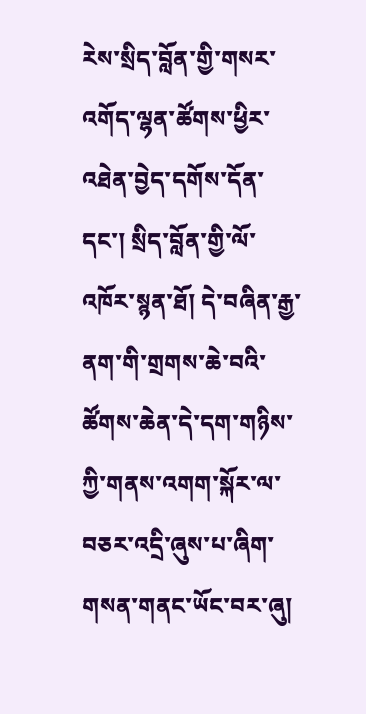རེས་སྲིད་བློན་གྱི་གསར་འགོད་ལྷན་ཚོགས་ཕྱིར་འཐེན་བྱེད་དགོས་དོན་དང་། སྲིད་བློན་གྱི་ལོ་འཁོར་སྙན་ཐོ། དེ་བཞིན་རྒྱ་ནག་གི་གྲགས་ཆེ་བའི་ཚོགས་ཆེན་དེ་དག་གཉིས་ཀྱི་གནས་འགག་སྐོར་ལ་བཅར་འདྲི་ཞུས་པ་ཞིག་གསན་གནང་ཡོང་བར་ཞུ།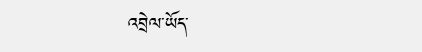འབྲེལ་ཡོད་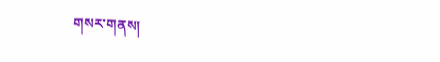གསར་གནས།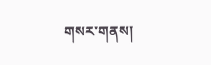གསར་གནས།